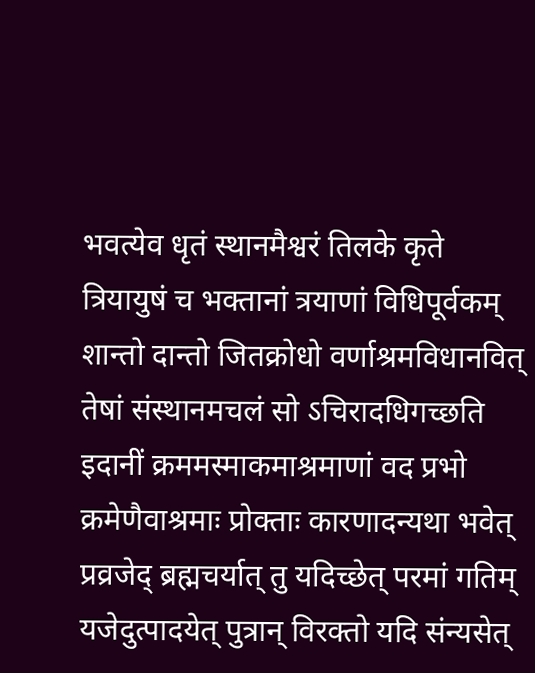भवत्येव धृतं स्थानमैश्वरं तिलके कृते
त्रियायुषं च भक्तानां त्रयाणां विधिपूर्वकम्
शान्तो दान्तो जितक्रोधो वर्णाश्रमविधानवित्
तेषां संस्थानमचलं सो ऽचिरादधिगच्छति
इदानीं क्रममस्माकमाश्रमाणां वद प्रभो
क्रमेणैवाश्रमाः प्रोक्ताः कारणादन्यथा भवेत्
प्रव्रजेद् ब्रह्मचर्यात् तु यदिच्छेत् परमां गतिम्
यजेदुत्पादयेत् पुत्रान् विरक्तो यदि संन्यसेत्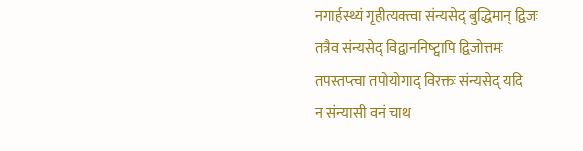नगार्हस्थ्यं गृहीत्यक्त्वा संन्यसेद् बुद्धिमान् द्विजः
तत्रैव संन्यसेद् विद्वाननिष्ट्वापि द्विजोत्तमः
तपस्तप्त्वा तपोयोगाद् विरक्तः संन्यसेद् यदि
न संन्यासी वनं चाथ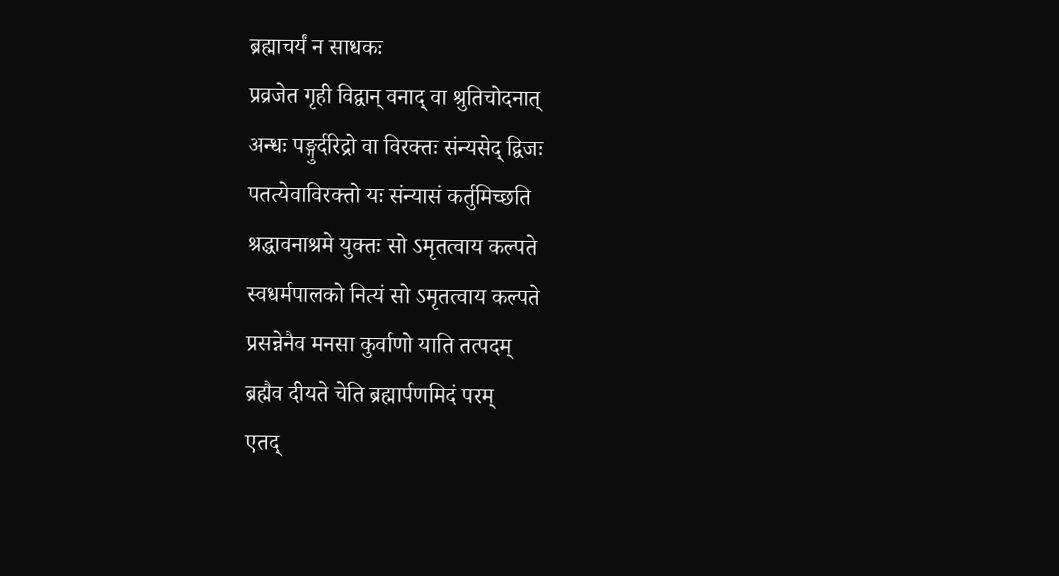ब्रह्माचर्यं न साधकः
प्रव्रजेत गृही विद्वान् वनाद् वा श्रुतिचोदनात्
अन्धः पङ्गुर्दरिद्रो वा विरक्तः संन्यसेद् द्विजः
पतत्येवाविरक्तो यः संन्यासं कर्तुमिच्छति
श्रद्धावनाश्रमे युक्तः सो ऽमृतत्वाय कल्पते
स्वधर्मपालको नित्यं सो ऽमृतत्वाय कल्पते
प्रसन्नेनैव मनसा कुर्वाणो याति तत्पदम्
ब्रह्मैव दीयते चेति ब्रह्मार्पणमिदं परम्
एतद्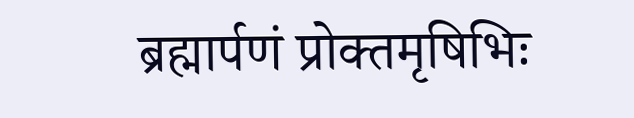ब्रह्मार्पणं प्रोक्तमृषिभिः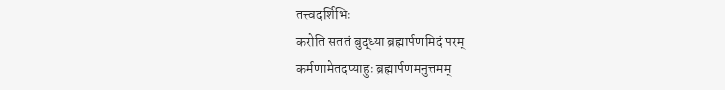तत्त्वदर्शिभिः
करोति सततं बुद्ध्या ब्रह्मार्पणमिदं परम्
कर्मणामेतदप्याहुः ब्रह्मार्पणमनुत्तमम्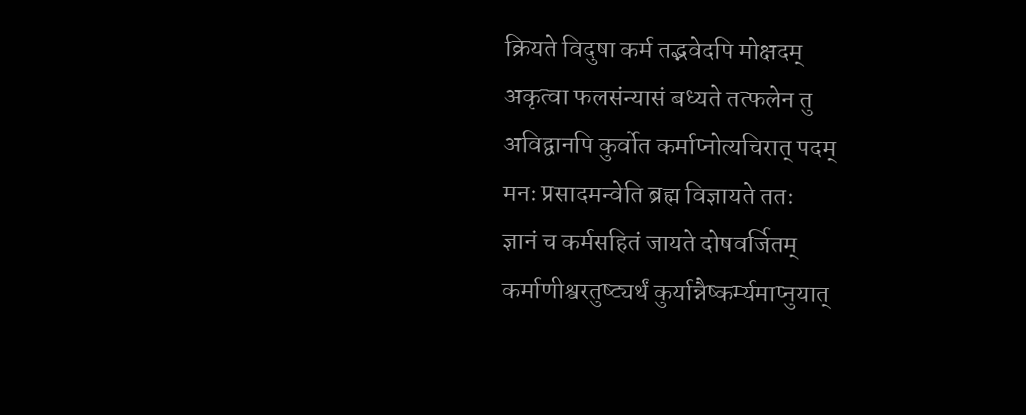क्रियते विदुषा कर्म तद्भवेदपि मोक्षदम्
अकृत्वा फलसंन्यासं बध्यते तत्फलेन तु
अविद्वानपि कुर्वोत कर्माप्नोत्यचिरात् पदम्
मनः प्रसादमन्वेति ब्रह्म विज्ञायते ततः
ज्ञानं च कर्मसहितं जायते दोषवर्जितम्
कर्माणीश्वरतुष्ट्यर्थं कुर्यान्नैष्कर्म्यमाप्नुयात्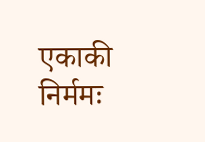एकाकी निर्ममः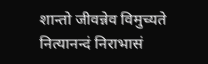शान्तो जीवन्नेव विमुच्यते
नित्यानन्दं निराभासं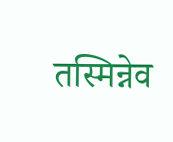तस्मिन्नेव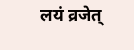लयं व्रजेत्